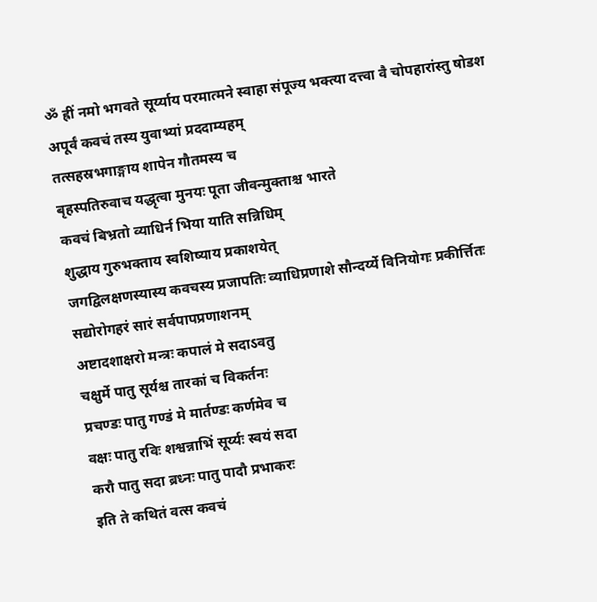ॐ ह्रीं नमो भगवते सूर्य्याय परमात्मने स्वाहा संपूज्य भक्त्या दत्त्वा वै चोपहारांस्तु षोडश
अपूर्वं कवचं तस्य युवाभ्यां प्रददाम्यहम्
तत्सहस्रभगाङ्गाय शापेन गौतमस्य च
बृहस्पतिरुवाच यद्धृत्वा मुनयः पूता जीवन्मुक्ताश्च भारते
कवचं बिभ्रतो व्याधिर्न भिया याति सन्निधिम्
शुद्धाय गुरुभक्ताय स्वशिष्याय प्रकाशयेत्
जगद्विलक्षणस्यास्य कवचस्य प्रजापतिः व्याधिप्रणाशे सौन्दर्य्ये विनियोगः प्रकीर्त्तितः
सद्योरोगहरं सारं सर्वपापप्रणाशनम्
अष्टादशाक्षरो मन्त्रः कपालं मे सदाऽवतु
चक्षुर्मे पातु सूर्यश्च तारकां च विकर्तनः
प्रचण्डः पातु गण्डं मे मार्तण्डः कर्णमेव च
वक्षः पातु रविः शश्वन्नाभिं सूर्य्यः स्वयं सदा
करौ पातु सदा ब्रध्नः पातु पादौ प्रभाकरः
इति ते कथितं वत्स कवचं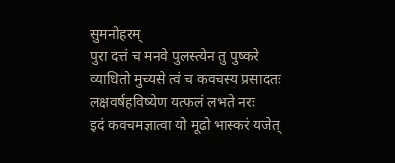सुमनोहरम्
पुरा दत्तं च मनवे पुलस्त्येन तु पुष्करे
व्याधितो मुच्यसे त्वं च कवचस्य प्रसादतः
लक्षवर्षहविष्येण यत्फलं लभते नरः
इदं कवचमज्ञात्वा यो मूढो भास्करं यजेत्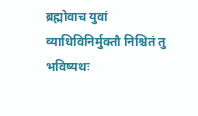ब्रह्मोवाच युवां व्याधिविनिर्मुक्तौ निश्चितं तु भविष्यथः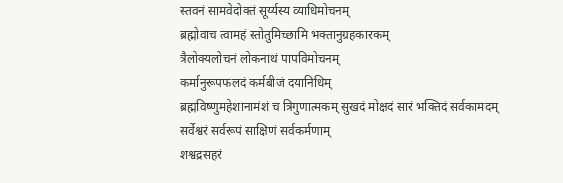स्तवनं सामवेदोक्तं सूर्य्यस्य व्याधिमोचनम्
ब्रह्मोवाच त्वामहं स्तोतुमिच्छामि भक्तानुग्रहकारकम्
त्रैलोक्यलोचनं लोकनाथं पापविमोचनम्
कर्मानुरूपफलदं कर्मबीजं दयानिधिम्
ब्रह्मविष्णुमहेशानामंशं च त्रिगुणात्मकम् सुखदं मोक्षदं सारं भक्तिदं सर्वकामदम्
सर्वेश्वरं सर्वरूपं साक्षिणं सर्वकर्मणाम्
शश्वद्रसहरं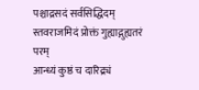पश्चाद्रसदं सर्वसिद्धिदम्
स्तवराजमिदं प्रोक्तं गुह्याद्गुह्यतरं परम्
आन्ध्यं कुष्ठं च दारिद्र्यं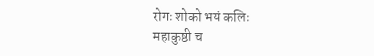रोगः शोको भयं कलिः
महाकुष्ठी च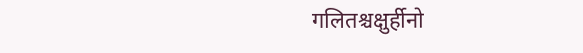गलितश्चक्षुर्हीनो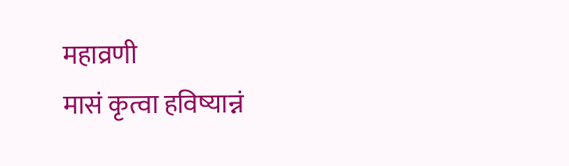महाव्रणी
मासं कृत्वा हविष्यान्नं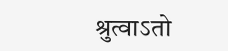श्रुत्वाऽतो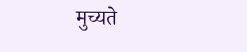मुच्यते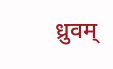ध्रुवम्